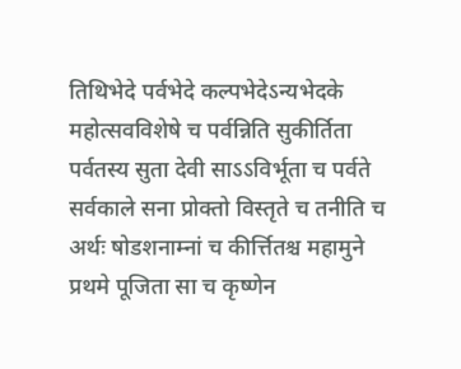तिथिभेदे पर्वभेदे कल्पभेदेऽन्यभेदके
महोत्सवविशेषे च पर्वन्निति सुकीर्तिता
पर्वतस्य सुता देवी साऽऽविर्भूता च पर्वते
सर्वकाले सना प्रोक्तो विस्तृते च तनीति च
अर्थः षोडशनाम्नां च कीर्त्तितश्च महामुने
प्रथमे पूजिता सा च कृष्णेन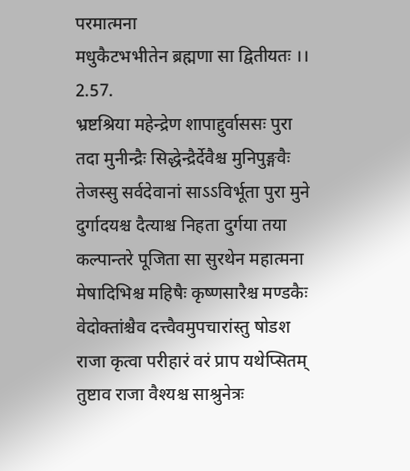परमात्मना
मधुकैटभभीतेन ब्रह्मणा सा द्वितीयतः ।। 2.57.
भ्रष्टश्रिया महेन्द्रेण शापाद्दुर्वाससः पुरा
तदा मुनीन्द्रैः सिद्धेन्द्रैर्देवैश्च मुनिपुङ्गवैः
तेजस्सु सर्वदेवानां साऽऽविर्भूता पुरा मुने
दुर्गादयश्च दैत्याश्च निहता दुर्गया तया
कल्पान्तरे पूजिता सा सुरथेन महात्मना
मेषादिभिश्च महिषैः कृष्णसारैश्च मण्डकैः
वेदोक्तांश्चैव दत्त्वैवमुपचारांस्तु षोडश
राजा कृत्वा परीहारं वरं प्राप यथेप्सितम्
तुष्टाव राजा वैश्यश्च साश्रुनेत्रः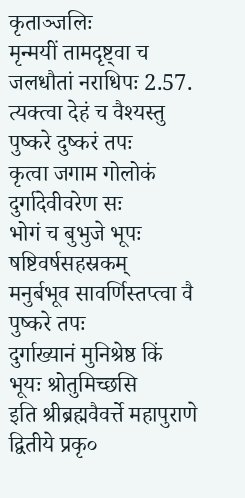कृताञ्जलिः
मृन्मयीं तामदृष्ट्वा च जलधौतां नराधिपः 2.57.
त्यक्त्वा देहं च वैश्यस्तु पुष्करे दुष्करं तपः
कृत्वा जगाम गोलोकं दुर्गादेवीवरेण सः
भोगं च बुभुजे भूपः षष्टिवर्षसहस्रकम्
मनुर्बभूव सावर्णिस्तप्त्वा वै पुष्करे तपः
दुर्गाख्यानं मुनिश्रेष्ठ किं भूयः श्रोतुमिच्छसि
इति श्रीब्रह्मवैवर्त्ते महापुराणे द्वितीये प्रकृ०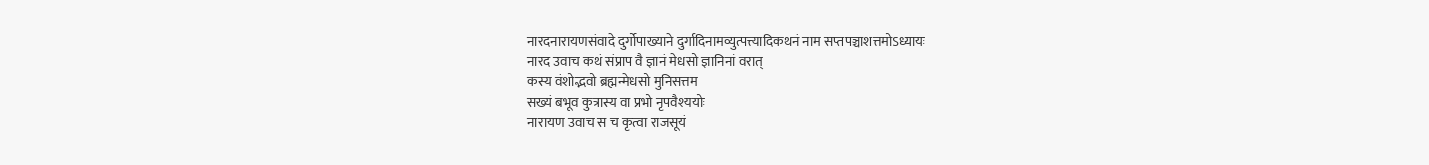नारदनारायणसंवादे दुर्गोपाख्याने दुर्गादिनामव्युत्पत्त्यादिकथनं नाम सप्तपञ्चाशत्तमोऽध्यायः
नारद उवाच कथं संप्राप वै ज्ञानं मेधसो ज्ञानिनां वरात्
कस्य वंशोद्भवो ब्रह्मन्मेधसो मुनिसत्तम
सख्यं बभूव कुत्रास्य वा प्रभो नृपवैश्ययोः
नारायण उवाच स च कृत्वा राजसूयं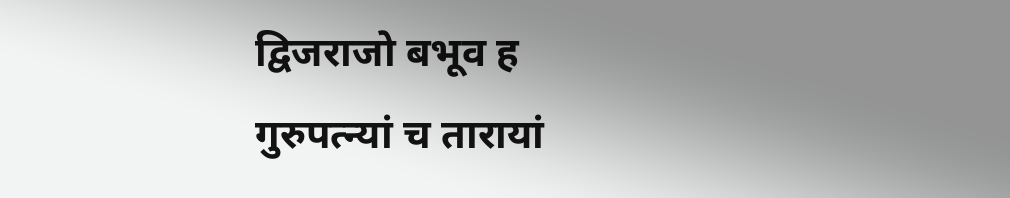द्विजराजो बभूव ह
गुरुपत्न्यां च तारायां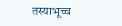तस्याभूच्च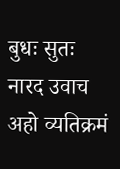बुधः सुतः
नारद उवाच अहो व्यतिक्रमं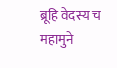ब्रूहि वेदस्य च महामुने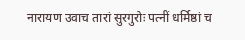नारायण उवाच तारां सुरगुरोः पत्नीं धर्मिष्ठां च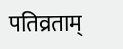पतिव्रताम्